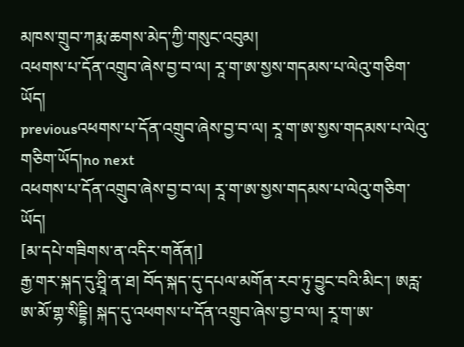མཁས་གྲུབ་ཀརྨ་ཆགས་མེད་ཀྱི་གསུང་འབུམ།
འཕགས་པ་དོན་འགྲུབ་ཞེས་བྱ་བ་ལ། རཱ་ག་ཨ་སྱས་གདམས་པ་ལེའུ་གཅིག་ཡོད།
previousའཕགས་པ་དོན་འགྲུབ་ཞེས་བྱ་བ་ལ། རཱ་ག་ཨ་སྱས་གདམས་པ་ལེའུ་གཅིག་ཡོད།no next
འཕགས་པ་དོན་འགྲུབ་ཞེས་བྱ་བ་ལ། རཱ་ག་ཨ་སྱས་གདམས་པ་ལེའུ་གཅིག་ཡོད།
[མ་དཔེ་གཟིགས་ན་འདིར་གནོན།]
རྒྱ་གར་སྐད་དུ་ཤྲཱི་ན་ཐ། བོད་སྐད་དུ་དཔལ་མགོན་རབ་ཏུ་བྱུང་བའི་མིང་། ཨརླ་ཨ་མོ་གྷ་སིདྡྷི། སྐད་དུ་འཕགས་པ་དོན་འགྲུབ་ཞེས་བྱ་བ་ལ། རཱ་ག་ཨ་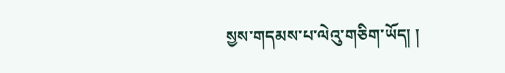སྱས་གདམས་པ་ལེའུ་གཅིག་ཡོད། །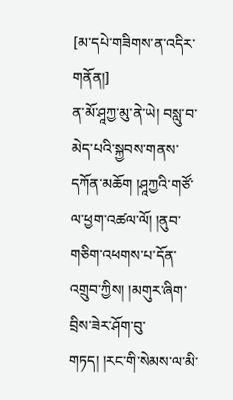[མ་དཔེ་གཟིགས་ན་འདིར་གནོན།]
ན་མོ་ཤཱཀྱ་མུ་ནེ་ཡེ། བསླུ་བ་མེད་པའི་སྐྱབས་གནས་དཀོན་མཆོག །ཤཱཀྱའི་གཙོ་ལ་ཕྱག་འཚལ་ལོ། །ནུབ་གཅིག་འཕགས་པ་དོན་འགྲུབ་ཀྱིས། །མགུར་ཞིག་བྲིས་ཟེར་ཤོག་བུ་གཏད། །རང་གི་སེམས་ལ་མི་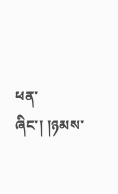ཕན་ཞིང་། །ཉམས་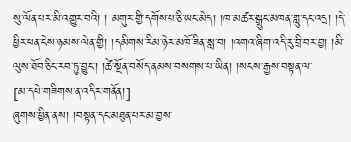སུ་ལོན་པར་མི་འགྱུར་བའི། ། མགུར་གྱི་དགོས་པ་ཅི་ཡང་མེད། །ཁ་མཚར་སྒྲུང་མཁན་གླུ་དང་འདྲ། །དེ་ཕྱིར་ཕན་ངེས་ཉམས་ལེན་གྱི། །དམིགས་རིམ་ཉེར་མཁོ་ཟིན་སླ་བ། །འགའ་ཞིག་འདི་རུ་བྲི་བར་བྱ། །མི་ལུས་ཐོབ་ཅིང་རབ་ཏུ་བྱུང་། །ཚེ་སྔོན་བསོད་ནམས་བསགས་པ་ཡིན། །སངས་རྒྱས་བསྟན་ལ་
[མ་དཔེ་གཟིགས་ན་འདིར་གནོན།]
ཞུགས་ཕྱིན་ནས། །བསྟན་དང་མཐུན་པར་མ་བྱས་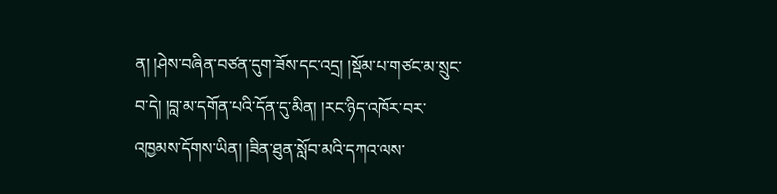ན། །ཤེས་བཞིན་བཙན་དུག་ཟོས་དང་འདྲ། །སྡོམ་པ་གཙང་མ་སྲུང་བ་དེ། །བླ་མ་དགོན་པའི་དོན་དུ་མིན། །རང་ཉིད་འཁོར་བར་འཁྱམས་དོགས་ཡིན། །ཟིན་ཐུན་སློབ་མའི་དཀའ་ལས་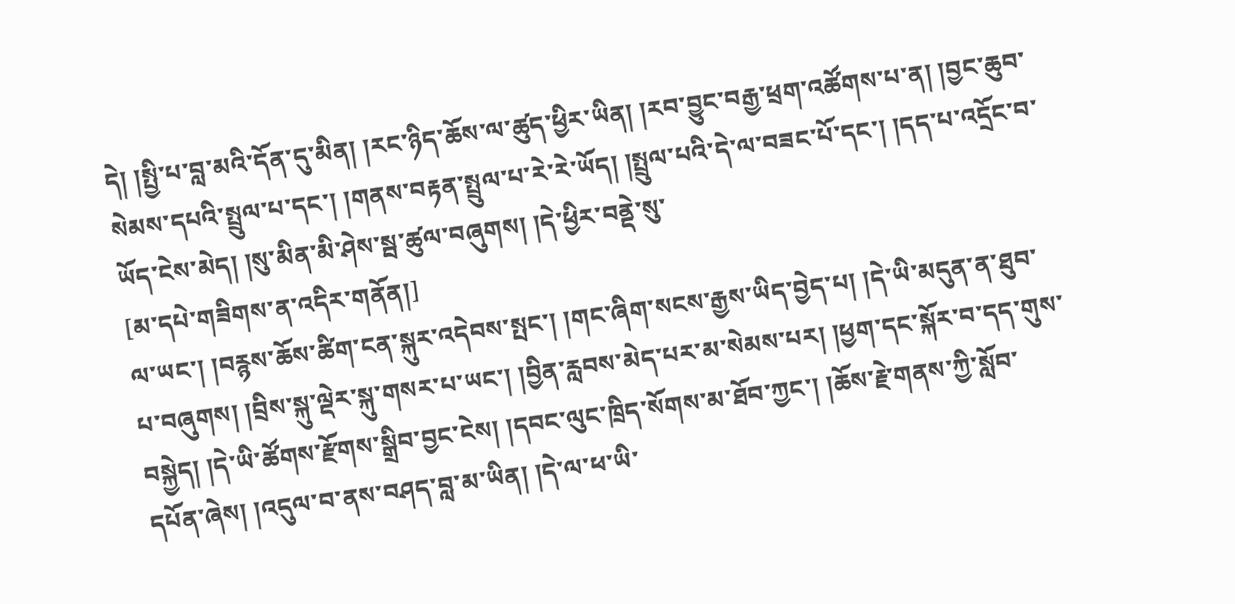དེ། །སྤྱི་པ་བླ་མའི་དོན་དུ་མིན། །རང་ཉིད་ཆོས་ལ་ཚུད་ཕྱིར་ཡིན། །རབ་བྱུང་བརྒྱ་ཕྲག་འཚོགས་པ་ན། །བྱང་ཆུབ་སེམས་དཔའི་སྤྲུལ་པ་དང་། །གནས་བརྟན་སྤྲུལ་པ་རེ་རེ་ཡོད། །སྤྲུལ་པའི་དེ་ལ་བཟང་པོ་དང་། །དད་པ་འདྲོང་བ་ཡོད་ངེས་མེད། །སུ་མིན་མི་ཤེས་སྦ་ཚུལ་བཞུགས། །དེ་ཕྱིར་བནྡེ་སུ་
[མ་དཔེ་གཟིགས་ན་འདིར་གནོན།]
ལ་ཡང་། །བརྙས་ཆོས་ཚིག་ངན་སྐུར་འདེབས་སྤང་། །གང་ཞིག་སངས་རྒྱས་ཡིད་བྱེད་པ། །དེ་ཡི་མདུན་ན་ཐུབ་པ་བཞུགས། །བྲིས་སྐུ་ལྡེར་སྐུ་གསར་པ་ཡང་། །བྱིན་རླབས་མེད་པར་མ་སེམས་པར། །ཕྱག་དང་སྐོར་བ་དད་གུས་བསྐྱེད། །དེ་ཡི་ཚོགས་རྫོགས་སྒྲིབ་བྱང་ངེས། །དབང་ལུང་ཁྲིད་སོགས་མ་ཐོབ་ཀྱང་། །ཆོས་རྗེ་གནས་ཀྱི་སློབ་དཔོན་ཞེས། །འདུལ་བ་ནས་བཤད་བླ་མ་ཡིན། །དེ་ལ་ཕ་ཡི་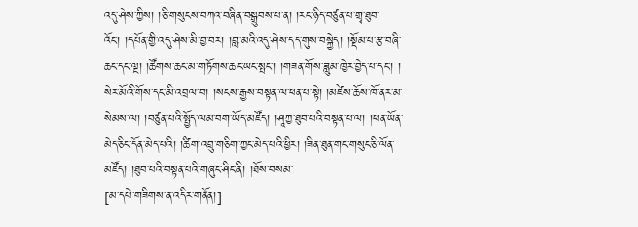འདུ་ཤེས་ཀྱིས། །ཅི་གསུངས་བཀའ་བཞིན་བསྒྲུབས་པ་ན། །རང་ཉིད་བཙུན་པ་གྲྭ་ཐུབ་འོང་། །དཔོན་གྱི་འདུ་ཤེས་མི་བྱ་བར། །བླ་མའི་འདུ་ཤེས་དད་གུས་བསྐྱེད། །སྡོམ་པ་རྩ་བཞི་ཆང་དང་ལྔ། །ཚོགས་ཆང་མ་གཏོགས་ཆང་ཡང་སྤང་། །གཟན་གོས་ཟླུམ་ཁྱེར་བྱེད་པ་དང་། ། སེར་མོའི་གོས་དང་མི་འབྲལ་བ། །སངས་རྒྱས་བསྟན་ལ་ཕན་པ་སྟེ། །མཛེས་ཆོས་ཁོ་ནར་མ་སེམས་ལ། །བཙུན་པའི་སྤྱོད་ལམ་བག་ཡོད་མཛོད། །ཤཱཀྱ་ཐུབ་པའི་བསྟན་པ་ལ། །ཕན་ཡོན་མེད་ཅིང་དོན་མེད་པའི། །ཚིག་འབྲུ་གཅིག་ཀྱང་མེད་པའི་ཕྱིར། །ཟིན་ཐུན་གང་གསུང་ཅི་ལོན་མཛོད། །ཐུབ་པའི་བསྟན་པའི་གཞུང་ཤིང་ནི། །ཐོས་བསམ་
[མ་དཔེ་གཟིགས་ན་འདིར་གནོན།]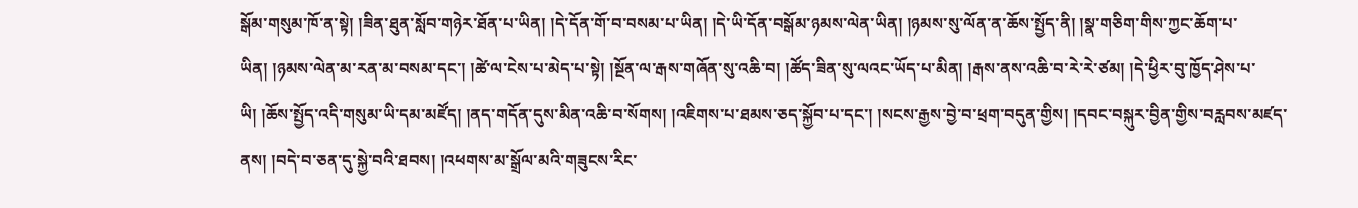སྒོམ་གསུམ་ཁོ་ན་སྟེ། །ཟིན་ཐུན་སློབ་གཉེར་ཐོན་པ་ཡིན། །དེ་དོན་གོ་བ་བསམ་པ་ཡིན། །དེ་ཡི་དོན་བསྒོམ་ཉམས་ལེན་ཡིན། །ཉམས་སུ་ལོན་ན་ཆོས་སྤྱོད་ནི། །སྣ་གཅིག་གིས་ཀྱང་ཆོག་པ་ཡིན། །ཉམས་ལེན་མ་རན་མ་བསམ་དང་། །ཚེ་ལ་ངེས་པ་མེད་པ་སྟེ། །སྔོན་ལ་རྒས་གཞོན་སུ་འཆི་བ། །ཚོད་ཟིན་སུ་ལའང་ཡོད་པ་མིན། །རྒས་ནས་འཆི་བ་རེ་རེ་ཙམ། །དེ་ཕྱིར་བུ་ཁྱོད་ཤེས་པ་ཡི། །ཆོས་སྤྱོད་འདི་གསུམ་ཡི་དམ་མཛོད། །ནད་གདོན་དུས་མིན་འཆི་བ་སོགས། །འཇིགས་པ་ཐམས་ཅད་སྐྱོབ་པ་དང་། །སངས་རྒྱས་བྱེ་བ་ཕྲག་བདུན་གྱིས། །དབང་བསྐུར་བྱིན་གྱིས་བརླབས་མཛད་ནས། །བདེ་བ་ཅན་དུ་སྐྱེ་བའི་ཐབས། །འཕགས་མ་སྒྲོལ་མའི་གཟུངས་རིང་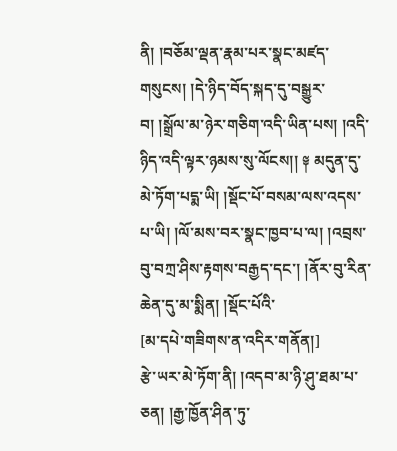ནི། །བཅོམ་ལྡན་རྣམ་པར་སྣང་མཛད་གསུངས། །དེ་ཉིད་བོད་སྐད་དུ་བསྒྱུར་བ། །སྒྲོལ་མ་ཉེར་གཅིག་འདི་ཡིན་པས། །འདི་ཉིད་འདི་ལྟར་ཉམས་སུ་ལོངས།། ༈ མདུན་དུ་མེ་ཏོག་པདྨ་ཡི། །སྡོང་པོ་བསམ་ལས་འདས་པ་ཡི། །ལོ་མས་བར་སྣང་ཁྱབ་པ་ལ། །འབྲས་བུ་བཀྲ་ཤིས་རྟགས་བརྒྱད་དང་། །ནོར་བུ་རིན་ཆེན་དུ་མ་སྨིན། །སྡོང་པོའི་
[མ་དཔེ་གཟིགས་ན་འདིར་གནོན།]
རྩེ་ཡར་མེ་ཏོག་ནི། །འདབ་མ་ཉི་ཤུ་ཐམ་པ་ཅན། །རྒྱ་ཁྱོན་ཤིན་ཏུ་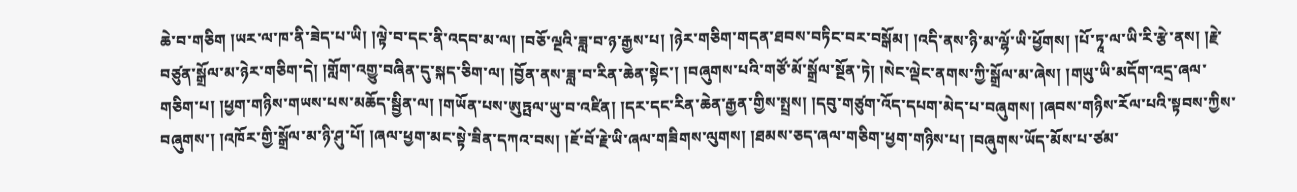ཆེ་བ་གཅིག །ཡར་ལ་ཁ་ནི་ཟེད་པ་ཡི། །ལྟེ་བ་དང་ནི་འདབ་མ་ལ། །བཅོ་ལྔའི་ཟླ་བ་ཉ་རྒྱས་པ། །ཉེར་གཅིག་གདན་ཐབས་བཏིང་བར་བསྒོམ། །འདི་ནས་ཉི་མ་ལྷོ་ཡི་ཕྱོགས། །པོ་ཏཱ་ལ་ཡི་རི་རྩེ་ནས། །རྗེ་བཙུན་སྒྲོལ་མ་ཉེར་གཅིག་དེ། །གློག་འགྱུ་བཞིན་དུ་སྐད་ཅིག་ལ། །བྱོན་ནས་ཟླ་བ་རིན་ཆེན་སྟེང་། །བཞུགས་པའི་གཙོ་མོ་སྒྲོལ་སྔོན་ཏེ། །སེང་ལྡེང་ནགས་ཀྱི་སྒྲོལ་མ་ཞེས། །གཡུ་ཡི་མདོག་འདྲ་ཞལ་གཅིག་པ། །ཕྱག་གཉིས་གཡས་པས་མཆོད་སྦྱིན་ལ། །གཡོན་པས་ཨུཏྤལ་ཡུ་བ་འཛིན། །དར་དང་རིན་ཆེན་རྒྱན་གྱིས་སྤྲས། །དབུ་གཙུག་འོད་དཔག་མེད་པ་བཞུགས། །ཞབས་གཉིས་རོལ་པའི་སྟབས་ཀྱིས་བཞུགས་། །འཁོར་གྱི་སྒྲོལ་མ་ཉི་ཤུ་པོ། །ཞལ་ཕྱག་མང་སྟེ་ཟིན་དཀའ་བས། །ཇོ་བོ་རྗེ་ཡི་ཞལ་གཟིགས་ལུགས། །ཐམས་ཅད་ཞལ་གཅིག་ཕྱག་གཉིས་པ། །བཞུགས་ཡོད་མོས་པ་ཙམ་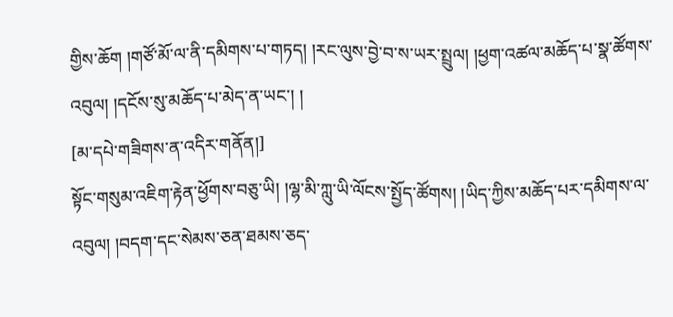གྱིས་ཆོག །གཙོ་མོ་ལ་ནི་དམིགས་པ་གཏད། །རང་ལུས་བྱེ་བ་ས་ཡར་སྤྲུལ། །ཕྱག་འཚལ་མཆོད་པ་སྣ་ཚོགས་འབུལ། །དངོས་སུ་མཆོད་པ་མེད་ན་ཡང་། །
[མ་དཔེ་གཟིགས་ན་འདིར་གནོན།]
སྟོང་གསུམ་འཇིག་རྟེན་ཕྱོགས་བཅུ་ཡི། །ལྷ་མི་ཀླུ་ཡི་ལོངས་སྤྱོད་ཚོགས། །ཡིད་ཀྱིས་མཆོད་པར་དམིགས་ལ་འབུལ། །བདག་དང་སེམས་ཅན་ཐམས་ཅད་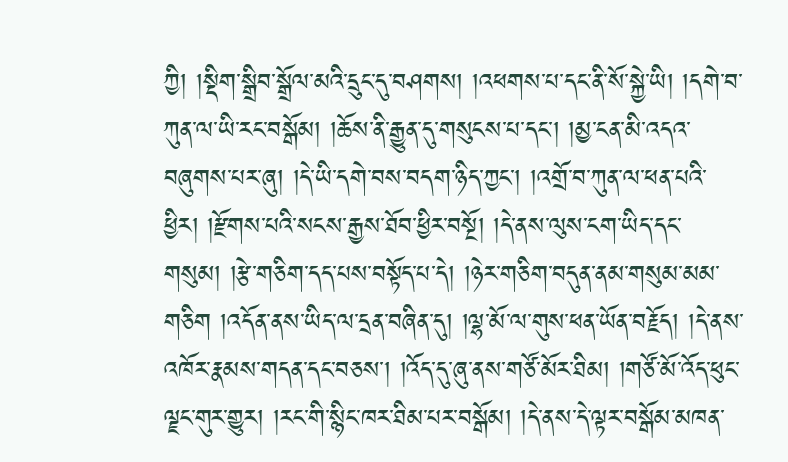ཀྱི། །སྡིག་སྒྲིབ་སྒྲོལ་མའི་དྲུང་དུ་བཤགས། །འཕགས་པ་དང་ནི་སོ་སྐྱེ་ཡི། །དགེ་བ་ཀུན་ལ་ཡི་རང་བསྒོམ། །ཆོས་ནི་རྒྱུན་དུ་གསུངས་པ་དང་། །མྱ་ངན་མི་འདའ་བཞུགས་པར་ཞུ། །དེ་ཡི་དགེ་བས་བདག་ཉིད་ཀྱང་། །འགྲོ་བ་ཀུན་ལ་ཕན་པའི་ཕྱིར། །རྫོགས་པའི་སངས་རྒྱས་ཐོབ་ཕྱིར་བསྔོ། །དེ་ནས་ལུས་ངག་ཡིད་དང་གསུམ། །རྩེ་གཅིག་དད་པས་བསྟོད་པ་དེ། །ཉེར་གཅིག་བདུན་ནམ་གསུམ་མམ་གཅིག །འདོན་ནས་ཡིད་ལ་དྲན་བཞིན་དུ། །ལྷ་མོ་ལ་གུས་ཕན་ཡོན་བརྗོད། །དེ་ནས་འཁོར་རྣམས་གདན་དང་བཅས་། །འོད་དུ་ཞུ་ནས་གཙོ་མོར་ཐིམ། །གཙོ་མོ་འོད་ཕུང་ལྗང་གུར་གྱུར། །རང་གི་སྙིང་ཁར་ཐིམ་པར་བསྒོམ། །དེ་ནས་དེ་ལྟར་བསྒོམ་མཁན་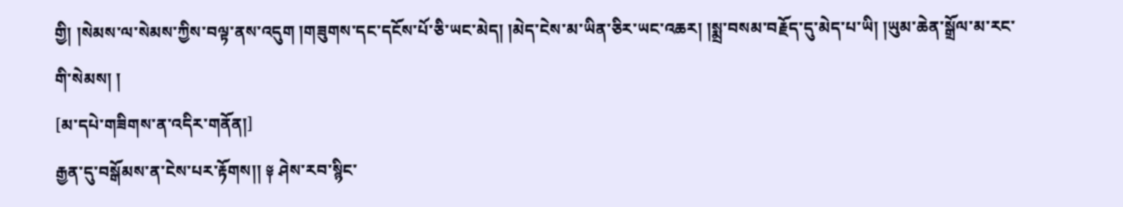གྱི། །སེམས་ལ་སེམས་ཀྱིས་བལྟ་ནས་འདུག །གཟུགས་དང་དངོས་པོ་ཅི་ཡང་མེད། །མེད་ངེས་མ་ཡིན་ཅིར་ཡང་འཆར། །སྨྲ་བསམ་བརྗོད་དུ་མེད་པ་ཡི། །ཡུམ་ཆེན་སྒྲོལ་མ་རང་གི་སེམས། །
[མ་དཔེ་གཟིགས་ན་འདིར་གནོན།]
རྒྱན་དུ་བསྒོམས་ན་ངེས་པར་རྟོགས།། ༈ ཤེས་རབ་སྙིང་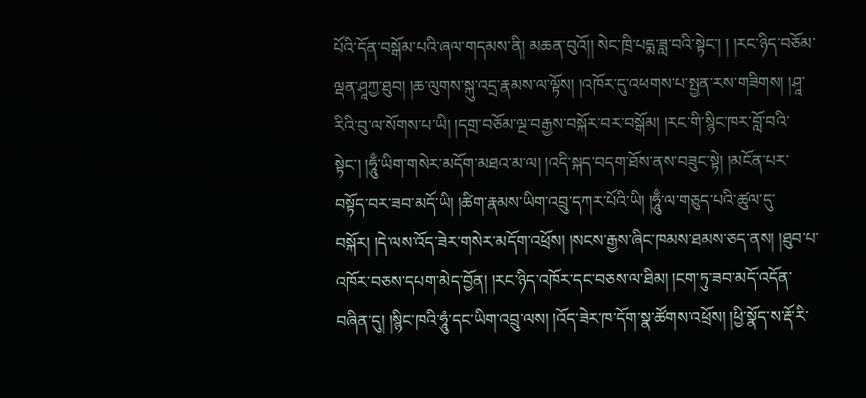པོའི་དོན་བསྒོམ་པའི་ཞལ་གདམས་ནི། མཆན་བུའོ།། སེང་ཁྲི་པདྨ་ཟླ་བའི་སྟེང་། ། །རང་ཉིད་བཅོམ་ལྡན་ཤཱཀྱ་ཐུབ། །ཆ་ལུགས་སྐུ་འདྲ་རྣམས་ལ་ལྟོས། །འཁོར་དུ་འཕགས་པ་སྤྱན་རས་གཟིགས། །ཤཱ་རིའི་བུ་ལ་སོགས་པ་ཡི། །དགྲ་བཅོམ་ལྔ་བརྒྱས་བསྐོར་བར་བསྒོམ། །རང་གི་སྙིང་ཁར་བློ་བའི་སྟེང་། །ཧཱུྃ་ཡིག་གསེར་མདོག་མཐའ་མ་ལ། །འདི་སྐད་བདག་ཐོས་ནས་བཟུང་སྟེ། །མངོན་པར་བསྟོད་བར་ཟབ་མདོ་ཡི། །ཚིག་རྣམས་ཡིག་འབྲུ་དཀར་པོའི་ཡི། །ཧཱུྃ་ལ་གཅུད་པའི་ཚུལ་དུ་བསྐོར། །དེ་ལས་འོད་ཟེར་གསེར་མདོག་འཕྲོས། །སངས་རྒྱས་ཞིང་ཁམས་ཐམས་ཅད་ནས། །ཐུབ་པ་འཁོར་བཅས་དཔག་མེད་བྱོན། །རང་ཉིད་འཁོར་དང་བཅས་ལ་ཐིམ། །ངག་ཏུ་ཟབ་མདོ་འདོན་བཞིན་དུ། །སྙིང་ཁའི་ཧཱུཾ་དང་ཡིག་འབྲུ་ལས། །འོད་ཟེར་ཁ་དོག་སྣ་ཚོགས་འཕྲོས། །ཕྱི་སྣོད་ས་རྡོ་རི་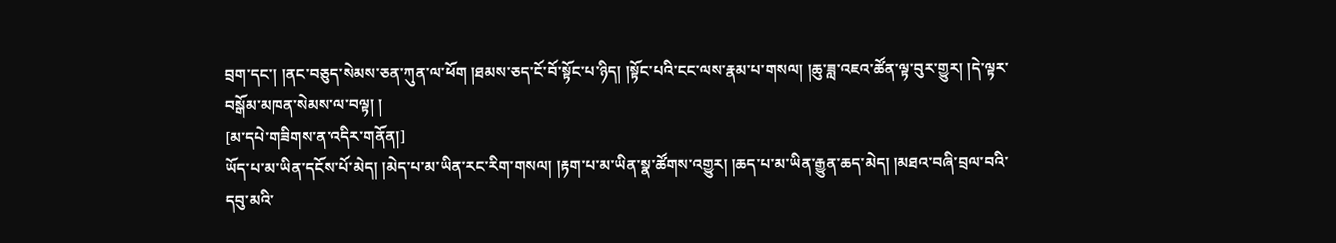བྲག་དང་། །ནང་བཅུད་སེམས་ཅན་ཀུན་ལ་ཕོག །ཐམས་ཅད་ངོ་བོ་སྟོང་པ་ཉིད། །སྟོང་པའི་ངང་ལས་རྣམ་པ་གསལ། །ཆུ་ཟླ་འཇའ་ཚོན་ལྟ་བུར་གྱུར། །དེ་ལྟར་བསྒོམ་མཁན་སེམས་ལ་བལྟ། །
[མ་དཔེ་གཟིགས་ན་འདིར་གནོན།]
ཡོད་པ་མ་ཡིན་དངོས་པོ་མེད། །མེད་པ་མ་ཡིན་རང་རིག་གསལ། །རྟག་པ་མ་ཡིན་སྣ་ཚོགས་འགྱུར། །ཆད་པ་མ་ཡིན་རྒྱུན་ཆད་མེད། །མཐའ་བཞི་བྲལ་བའི་དབུ་མའི་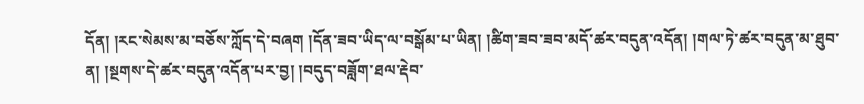དོན། །རང་སེམས་མ་བཅོས་ཀློད་དེ་བཞག །དོན་ཟབ་ཡིད་ལ་བསྒོམ་པ་ཡིན། །ཚིག་ཟབ་ཟབ་མདོ་ཚར་བདུན་འདོན། །གལ་ཏེ་ཚར་བདུན་མ་ཐུབ་ན། །སྔགས་དེ་ཚར་བདུན་འདོན་པར་བྱ། །བདུད་བཟློག་ཐལ་རྡེབ་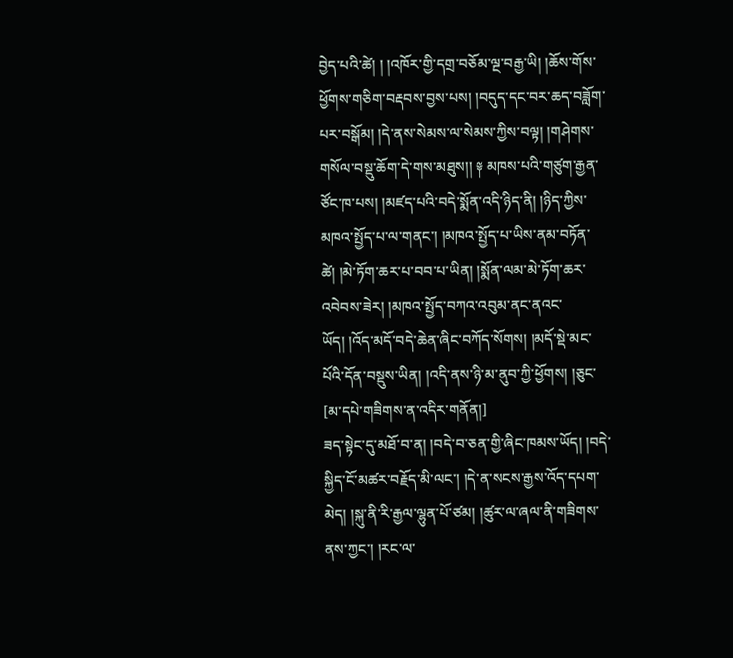བྱེད་པའི་ཚེ། ། །འཁོར་གྱི་དགྲ་བཅོམ་ལྔ་བརྒྱ་ཡི། །ཆོས་གོས་ཕྱོགས་གཅིག་བརྡབས་བྱས་པས། །བདུད་དང་བར་ཆད་བཟློག་པར་བསྒོམ། །དེ་ནས་སེམས་ལ་སེམས་ཀྱིས་བལྟ། །གཤེགས་གསོལ་བསྡུ་ཆོག་དེ་གས་མཐུས།། ༈ མཁས་པའི་གཙུག་རྒྱན་ཙོང་ཁ་པས། །མཛད་པའི་བདེ་སྨོན་འདི་ཉིད་ནི། །ཉིད་ཀྱིས་མཁའ་སྤྱོད་པ་ལ་གནང་། །མཁའ་སྤྱོད་པ་ཡིས་ནམ་བཏོན་ཚེ། །མེ་ཏོག་ཆར་པ་བབ་པ་ཡིན། །སྨོན་ལམ་མེ་ཏོག་ཆར་འབེབས་ཟེར། །མཁའ་སྤྱོད་བཀའ་འབུམ་ནང་ནའང་ཡོད། །འོད་མདོ་བདེ་ཆེན་ཞིང་བཀོད་སོགས། །མདོ་སྡེ་མང་པོའི་དོན་བསྡུས་ཡིན། །འདི་ནས་ཉི་མ་ནུབ་ཀྱི་ཕྱོགས། །ཅུང་
[མ་དཔེ་གཟིགས་ན་འདིར་གནོན།]
ཟད་སྟེང་དུ་མཐོ་བ་ན། །བདེ་བ་ཅན་གྱི་ཞིང་ཁམས་ཡོད། །བདེ་སྐྱིད་ངོ་མཚར་བརྗོད་མི་ལང་། །དེ་ན་སངས་རྒྱས་འོད་དཔག་མེད། །སྐུ་ནི་རི་རྒྱལ་ལྷུན་པོ་ཙམ། །ཚུར་ལ་ཞལ་ནི་གཟིགས་ནས་ཀྱང་། །རང་ལ་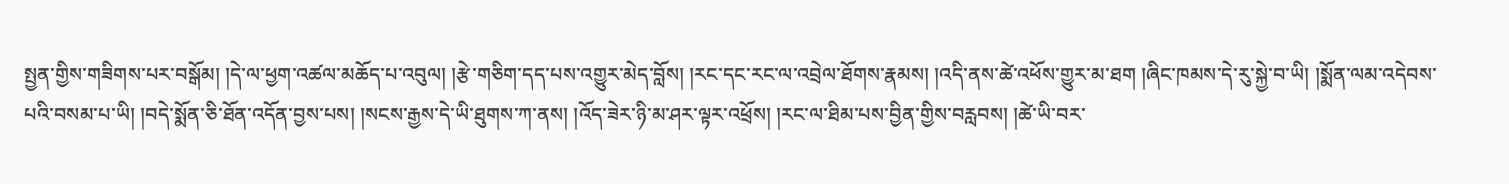སྤྱན་གྱིས་གཟིགས་པར་བསྒོམ། །དེ་ལ་ཕྱག་འཚལ་མཆོད་པ་འབུལ། །རྩེ་གཅིག་དད་པས་འགྱུར་མེད་བློས། །རང་དང་རང་ལ་འབྲེལ་ཐོགས་རྣམས། །འདི་ནས་ཚེ་འཕོས་གྱུར་མ་ཐག །ཞིང་ཁམས་དེ་རུ་སྐྱེ་བ་ཡི། །སྨོན་ལམ་འདེབས་པའི་བསམ་པ་ཡི། །བདེ་སྨོན་ཅི་ཐོན་འདོན་བྱས་པས། །སངས་རྒྱས་དེ་ཡི་ཐུགས་ཀ་ནས། །འོད་ཟེར་ཉི་མ་ཤར་ལྟར་འཕྲོས། །རང་ལ་ཐིམ་པས་བྱིན་གྱིས་བརླབས། །ཚེ་ཡི་བར་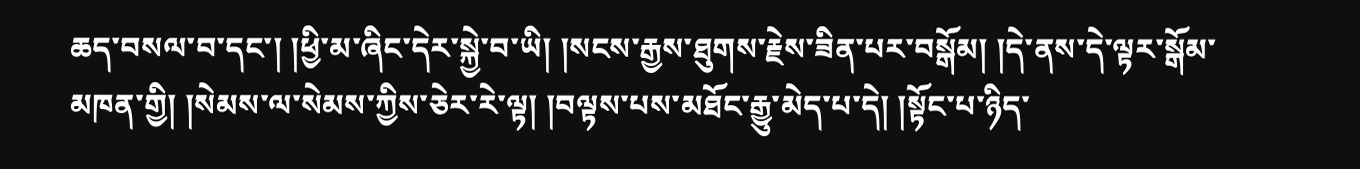ཆད་བསལ་བ་དང་། །ཕྱི་མ་ཞིང་དེར་སྐྱེ་བ་ཡི། །སངས་རྒྱས་ཐུགས་རྗེས་ཟིན་པར་བསྒོམ། །དེ་ནས་དེ་ལྟར་སྒོམ་མཁན་གྱི། །སེམས་ལ་སེམས་ཀྱིས་ཅེར་རེ་ལྟ། །བལྟས་པས་མཐོང་རྒྱུ་མེད་པ་དེ། །སྟོང་པ་ཉིད་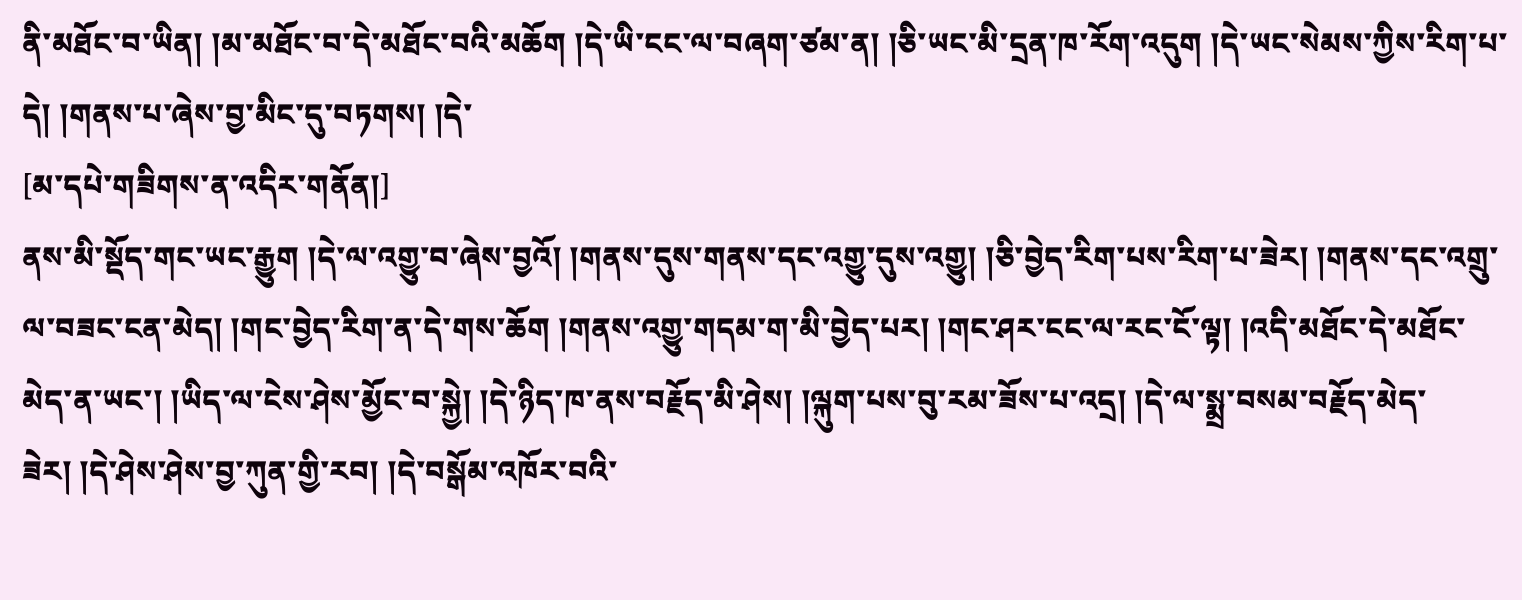ནི་མཐོང་བ་ཡིན། །མ་མཐོང་བ་དེ་མཐོང་བའི་མཆོག །དེ་ཡི་ངང་ལ་བཞག་ཙམ་ན། །ཅི་ཡང་མི་དྲན་ཁ་རོག་འདུག །དེ་ཡང་སེམས་ཀྱིས་རིག་པ་དེ། །གནས་པ་ཞེས་བྱ་མིང་དུ་བཏགས། །དེ་
[མ་དཔེ་གཟིགས་ན་འདིར་གནོན།]
ནས་མི་སྡོད་གང་ཡང་རྒྱུག །དེ་ལ་འགྱུ་བ་ཞེས་བྱའོ། །གནས་དུས་གནས་དང་འགྱུ་དུས་འགྱུ། །ཅི་བྱེད་རིག་པས་རིག་པ་ཟེར། །གནས་དང་འགྲུ་ལ་བཟང་ངན་མེད། །གང་བྱེད་རིག་ན་དེ་གས་ཆོག །གནས་འགྱུ་གདམ་ག་མི་བྱེད་པར། །གང་ཤར་ངང་ལ་རང་ངོ་ལྟ། །འདི་མཐོང་དེ་མཐོང་མེད་ན་ཡང་། །ཡིད་ལ་ངེས་ཤེས་མྱོང་བ་སྐྱེ། །དེ་ཉིད་ཁ་ནས་བརྗོད་མི་ཤེས། །ལྐུག་པས་བུ་རམ་ཟོས་པ་འདྲ། །དེ་ལ་སྨྲ་བསམ་བརྗོད་མེད་ཟེར། །དེ་ཤེས་ཤེས་བྱ་ཀུན་གྱི་རབ། །དེ་བསྒོམ་འཁོར་བའི་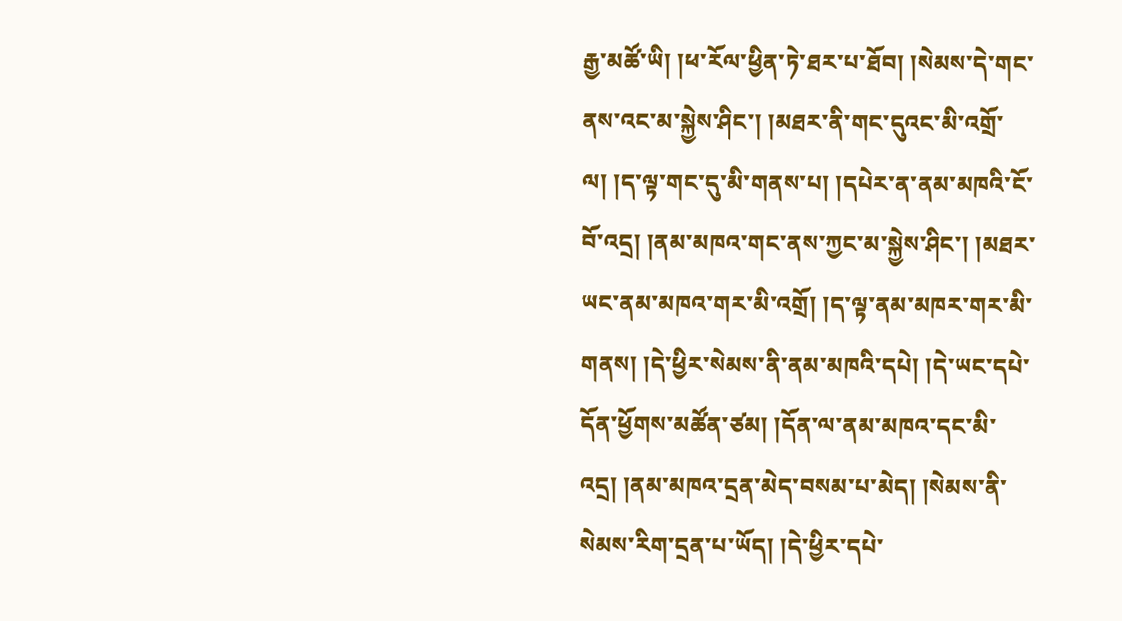རྒྱ་མཚོ་ཡི། །ཕ་རོལ་ཕྱིན་ཏེ་ཐར་པ་ཐོབ། །སེམས་དེ་གང་ནས་འང་མ་སྐྱེས་ཤིང་། །མཐར་ནི་གང་དུའང་མི་འགྲོ་ལ། །ད་ལྟ་གང་དུ་མི་གནས་པ། །དཔེར་ན་ནམ་མཁའི་ངོ་བོ་འདྲ། །ནམ་མཁའ་གང་ནས་ཀྱང་མ་སྐྱེས་ཤིང་། །མཐར་ཡང་ནམ་མཁའ་གར་མི་འགྲོ། །ད་ལྟ་ནམ་མཁར་གར་མི་གནས། །དེ་ཕྱིར་སེམས་ནི་ནམ་མཁའི་དཔེ། །དེ་ཡང་དཔེ་དོན་ཕྱོགས་མཚོན་ཙམ། །དོན་ལ་ནམ་མཁའ་དང་མི་འདྲ། །ནམ་མཁའ་དྲན་མེད་བསམ་པ་མེད། །སེམས་ནི་སེམས་རིག་དྲན་པ་ཡོད། །དེ་ཕྱིར་དཔེ་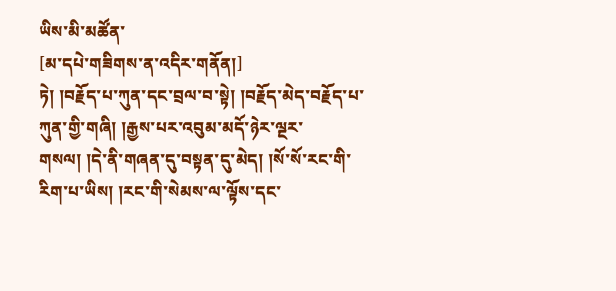ཡིས་མི་མཚོན་
[མ་དཔེ་གཟིགས་ན་འདིར་གནོན།]
ཏེ། །བརྗོད་པ་ཀུན་དང་བྲལ་བ་སྟེ། །བརྗོད་མེད་བརྗོད་པ་ཀུན་གྱི་གཞི། །རྒྱས་པར་འབུམ་མདོ་ཉེར་ལྔར་གསལ། །དེ་ནི་གཞན་དུ་བསྟན་དུ་མེད། །སོ་སོ་རང་གི་རིག་པ་ཡིས། །རང་གི་སེམས་ལ་ལྟོས་དང་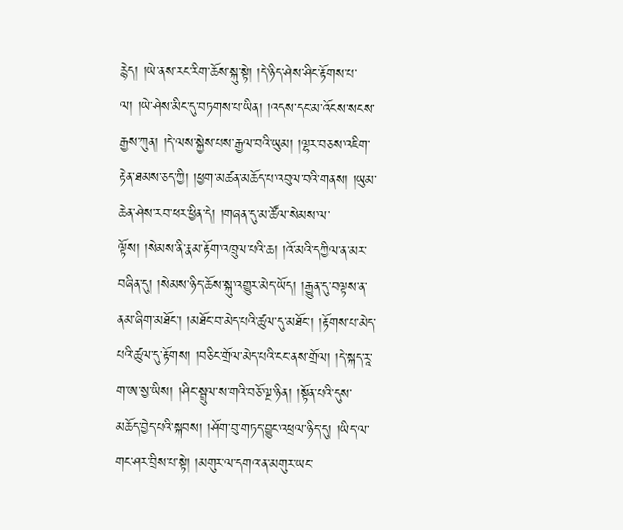རྙེད། །ཡེ་ནས་རང་རིག་ཆོས་སྐུ་སྟེ། །དེ་ཉིད་ཤེས་ཤིང་རྟོགས་པ་ལ། །ཡེ་ཤེས་མིང་དུ་བཏགས་པ་ཡིན། །འདས་དང་མ་འོངས་སངས་རྒྱས་ཀུན། །དེ་ལས་སྐྱེས་པས་རྒྱལ་བའི་ཡུམ། །ལྷར་བཅས་འཇིག་རྟེན་ཐམས་ཅད་ཀྱི། །ཕྱག་མཚན་མཆོད་པ་འབུལ་བའི་གནས། །ཡུམ་ཆེན་ཤེས་རབ་ཕར་ཕྱིན་དེ། །གཞན་དུ་མ་ཚོལ་སེམས་ལ་ལྟོས། །སེམས་ནི་རྣམ་རྟོག་འཁྲུལ་པའི་ཆ། །འོ་མའི་དཀྱིལ་ན་མར་བཞིན་དུ། །སེམས་ཉིད་ཆོས་སྐུ་འགྱུར་མེད་ཡོད། །རྒྱུན་དུ་བལྟས་ན་ནམ་ཞིག་མཐོང་། །མཐོང་བ་མེད་པའི་ཚུལ་དུ་མཐོང་། །རྟོགས་པ་མེད་པའི་ཚུལ་དུ་རྟོགས། །བཅིང་གྲོལ་མེད་པའི་ངང་ནས་གྲོལ། །དེ་སྐད་རཱ་ག་ཨ་སྱ་ཡིས། །ཤིང་སྦྲུལ་ས་གའི་བཅོ་ལྔ་ཉིན། །སྟོན་པའི་དུས་མཆོད་བྱེད་པའི་སྐབས། །ཤོག་བུ་གཏད་བྱུང་འཕྲལ་ཉིད་དུ། །ཡིད་ལ་གང་ཤར་བྲིས་པ་སྟེ། །མགུར་ལ་དགའ་ན་མགུར་ཡང་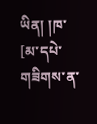ཡིན། །ཁ་
[མ་དཔེ་གཟིགས་ན་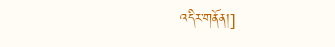འདིར་གནོན།]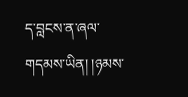ད་བླངས་ན་ཞལ་གདམས་ཡིན། །ཉམས་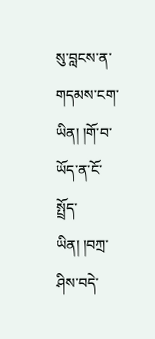སུ་བླངས་ན་གདམས་ངག་ཡིན། །གོ་བ་ཡོད་ན་ངོ་སྤྲོད་ཡིན། །བཀྲ་ཤིས་བདེ་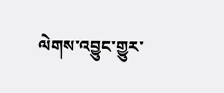ལེགས་འབྱུང་གྱུར་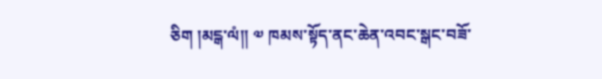ཅིག །མངྒ་ལཾ།། ༧ ཁམས་སྟོད་ནང་ཆེན་འབང་སྒང་བཟོ་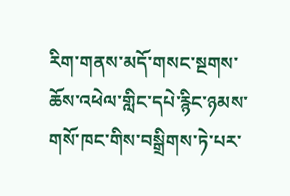རིག་གནས་མདོ་གསང་སྔགས་ཆོས་འཕེལ་གླིང་དཔེ་རྙིང་ཉམས་གསོ་ཁང་གིས་བསྒྲིགས་ཏེ་པར་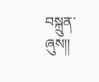བསྐྲུན་ཞུས།།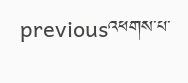previousའཕགས་པ་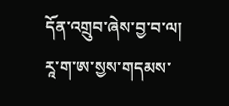དོན་འགྲུབ་ཞེས་བྱ་བ་ལ། རཱ་ག་ཨ་སྱས་གདམས་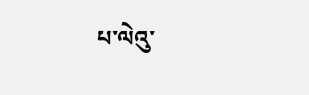པ་ལེའུ་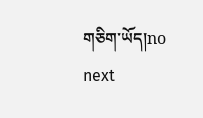གཅིག་ཡོད།no next